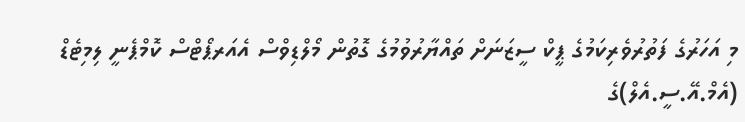މި އަހަރުގެ ފަތުރުވެރިކަމުގެ ޕީކް ސީޒަނަށް ތައްޔާރުވުމުގެ ގޮތުން މޯލްޑިވްސް އެއަރޕޯޓްސް ކޮމްޕެނީ ލިމިޓެޑް (އެމް.އޭ.ސީ.އެލް)ގެ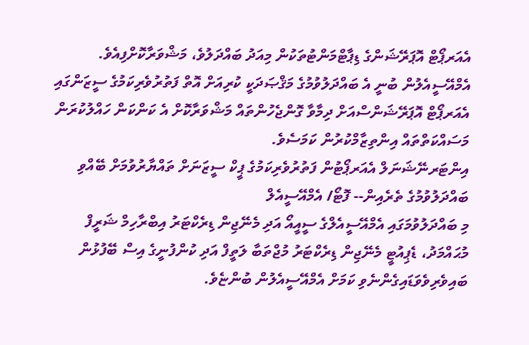އެއަރޕޯޓް އޮޕަރޭޝަންގެ ޑިޕާޓްމަންޓުތަކުން މިއަދު ބައްދަލުވެ، މަޝްވަރާކޮށްފިއެވެ.
އެމްއޭސީއެލުން ބުނީ އެ ބައްދަލުވުމުގެ މަޤްޞަދަކީ ކުރިއަށް އޮތް ފަތުރުވެރިކަމުގެ ސީޒަންގައި އެއަރޕޯޓް އޮޕަރޭޝަންސްއަށް ދިމާވާ ގޮންޖެހުންތައް މަޝްވަރާކޮށް އެ ކަންކަން ހައްލުކުރަން މަސައްކަތްތައް އިންތިޒާމްކުރުން ކަމަސެވެ.
އިންޓަރނޭޝަނަލް އެއަރޕޯޓުން ފަތުރުވެރިކަމުގެ ޕީކް ސީޒަނަށް ތައްޔާރުވުމަށް ބޭއްވި ބައްދަލުވުމުގެ ތެރެއިން-- ފޮޓޯ/ އެމްއޭސީއެލް
މި ބައްދަލުވުމަގައި އެމްއޭސީއެލްގެ ސީއީއޯ އަދި މެނޭޖިން ޑިރެކްޓަރު އިބްރާހިމް ޝަރީފް މުޙައްމަދު، ޑެޕިއުޓީ މެނޭޖިން ޑިރެކްޓަރު މުޖްތަބާ ލަތީފް އަދި ކުންފުނީގެ އިސް ބޭފުޅުން ބައިވެރިވެވަޑައިގެންނެވި ކަމަށް އެމްއޭސީއެލުން ބުންޏެވެ.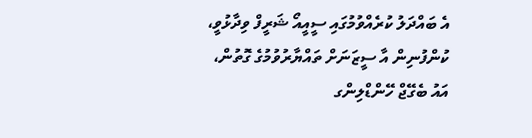އެ ބައްދަލު ކުރެއްވުމުގައި ސީއީއޯ ޝަރީފް ވިދާޅުވީ، ކުންފުނިން އާ ސީޒަނަށް ތައްޔާރުވުމުގެ ގޮތުން، އައު ބެގޭޖް ހޭންޑްލިންގ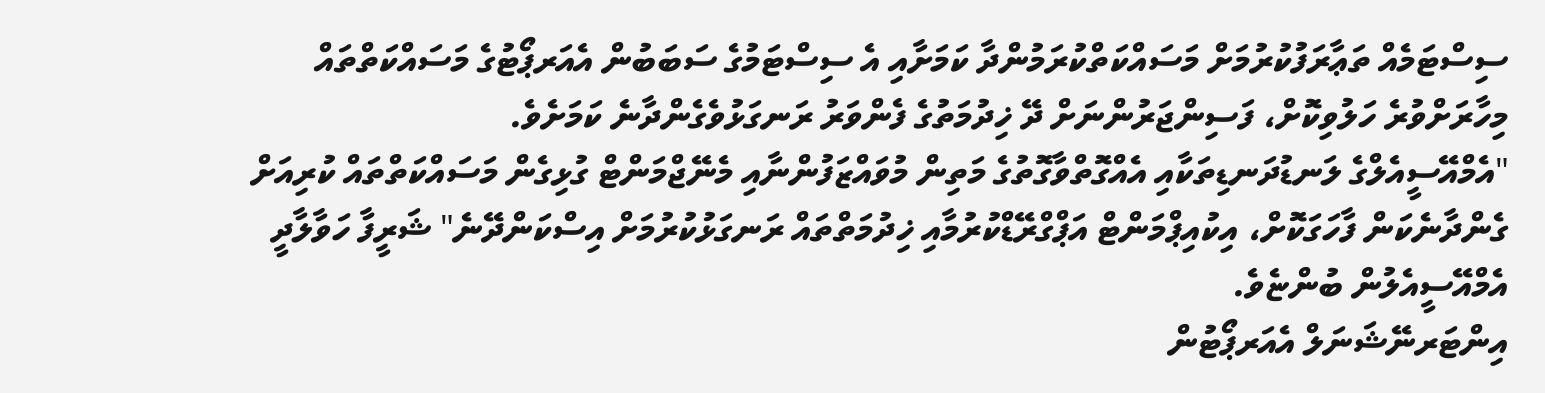ސިސްޓަމެއް ތަޢާރަފުކުރުމަށް މަސައްކަތްކުރަމުންދާ ކަމަށާއި އެ ސިސްޓަމުގެ ސަބަބުން އެއަރޕޯޓުގެ މަސައްކަތްތައް މިހާރަށްވުރެ ހަލުވިކޮށް، ފަސިންޖަރުންނަށް ދޭ ޚިދުމަތުގެ ފެންވަރު ރަނގަޅުވެގެންދާނެ ކަމަށެވެ.
"އެމްއޭސީއެލްގެ ލަނޑުދަނޑިތަކާއި އެއްގޮތްވާގޮތުގެ މަތިން މުވައްޒަފުންނާއި މެނޭޖްމަންޓް ގުޅިގެން މަސައްކަތްތައް ކުރިއަށް ގެންދާނެކަން ފާހަގަކޮށް، އިކުއިޕްމަންޓް އަޕްގްރޭޑްކުރުމާއި ޚިދުމަތްތައް ރަނގަޅުކުރުމަށް އިސްކަންދޭނެ" ޝަރީފާ ހަވާލާދީ އެމްއޭސީއެލުން ބުންޏެވެ.
އިންޓަރނޭޝަނަލް އެއަރޕޯޓުން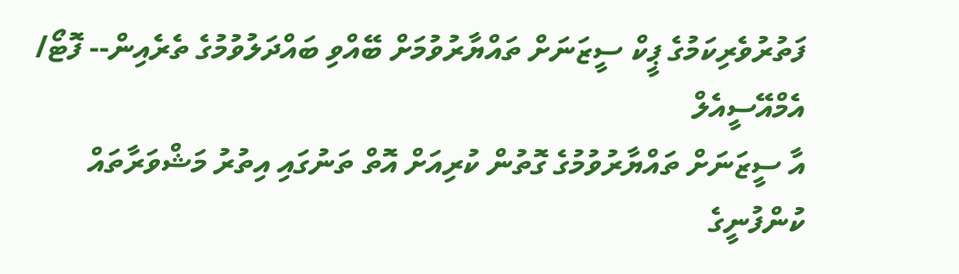ފަތުރުވެރިކަމުގެ ޕީކް ސީޒަނަށް ތައްޔާރުވުމަށް ބޭއްވި ބައްދަލުވުމުގެ ތެރެއިން-- ފޮޓޯ/ އެމްއޭސީއެލް
އާ ސީޒަނަށް ތައްޔާރުވުމުގެ ގޮތުން ކުރިއަށް އޮތް ތަނުގައި އިތުރު މަޝްވަރާތައް ކުންފުނީގެ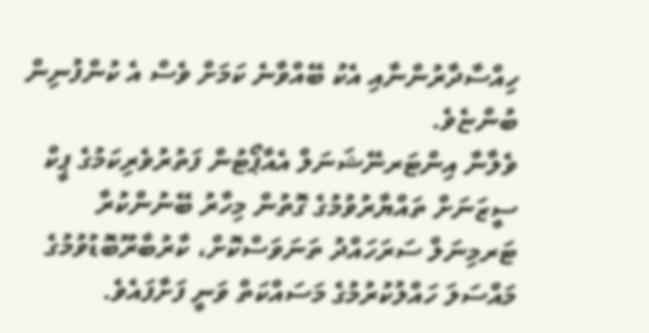ހިއްސާދާރުންނާއި އެކު ބޭއްވާނެ ކަމަށް ވެސް އެ ކުންފުނިން ބުންޏެވެ.
ވެލާނާ އިންޓަރނޭޝަނަލް އެއާޕޯޓުން ފަތުރުވެރިކަމުގެ ޕީކް ސީޒަނަށް ތައްޔާރުވުމުގެ ގޮތުން މިހާރު ބޭނުންކުރާ ޓަރމިނަލް ސަރަހައްދު ތަނަވަސްކޮށް، ކާރުބާރޫބޮޑުވުމުގެ މައްސަލަ ހައްލުކުރުމުގެ މަސައްކަތް ވަނީ ފަށާފައެވެ.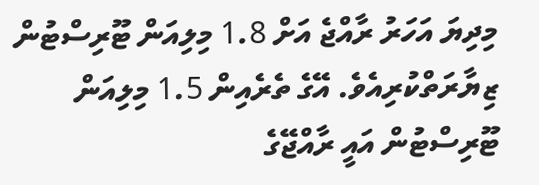މިދިޔަ އަހަރު ރާއްޖެ އަށް 1.8 މިލިއަން ޓޫރިސްޓުން ޒިޔާރަތްކުރިއެވެ. އޭގެ ތެރެއިން 1.5 މިލިއަން ޓޫރިސްޓުން އައީ ރާއްޖޭގެ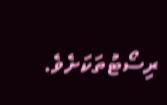ރިސޯޓުތަކަށެވެ.